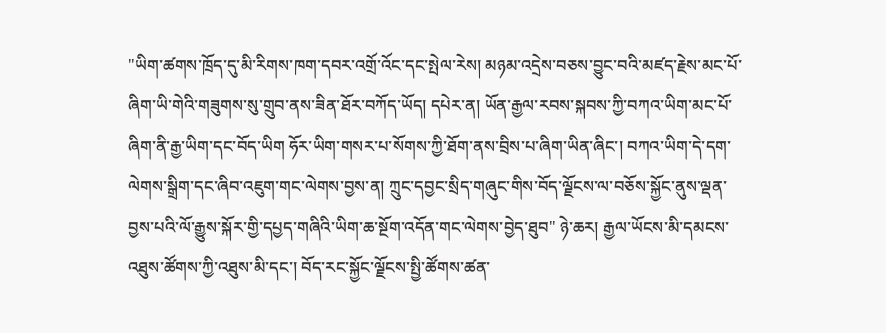"ཡིག་ཚགས་ཁྲོད་དུ་མི་རིགས་ཁག་དབར་འགྲོ་འོང་དང་སྤེལ་རེས། མཉམ་འདྲེས་བཅས་བྱུང་བའི་མཛད་རྗེས་མང་པོ་ཞིག་ཡི་གེའི་གཟུགས་སུ་གྲུབ་ནས་ཟིན་ཐོར་བཀོད་ཡོད། དཔེར་ན། ཡོན་རྒྱལ་རབས་སྐབས་ཀྱི་བཀའ་ཡིག་མང་པོ་ཞིག་ནི་རྒྱ་ཡིག་དང་བོད་ཡིག ཧོར་ཡིག་གསར་པ་སོགས་ཀྱི་ཐོག་ནས་བྲིས་པ་ཞིག་ཡིན་ཞིང་། བཀའ་ཡིག་དེ་དག་ལེགས་སྒྲིག་དང་ཞིབ་འཇུག་གང་ལེགས་བྱས་ན། ཀྲུང་དབྱང་སྲིད་གཞུང་གིས་བོད་ལྗོངས་ལ་བཅོས་སྐྱོང་ནུས་ལྡན་བྱས་པའི་ལོ་རྒྱུས་སྐོར་གྱི་དཔྱད་གཞིའི་ཡིག་ཆ་སྔོག་འདོན་གང་ལེགས་བྱེད་ཐུབ" ཉེ་ཆར། རྒྱལ་ཡོངས་མི་དམངས་འཐུས་ཚོགས་ཀྱི་འཐུས་མི་དང་། བོད་རང་སྐྱོང་ལྗོངས་སྤྱི་ཚོགས་ཚན་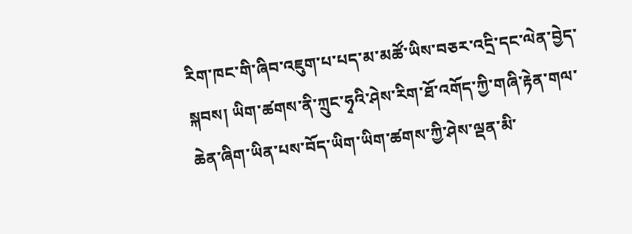རིག་ཁང་གི་ཞིབ་འཇུག་པ་པད་མ་མཚོ་ཡིས་བཅར་འདྲི་དང་ལེན་བྱེད་སྐབས། ཡིག་ཚགས་ནི་ཀྲུང་ཧྭའི་ཤེས་རིག་ཐོ་འགོད་ཀྱི་གཞི་རྟེན་གལ་ཆེན་ཞིག་ཡིན་པས་བོད་ཡིག་ཡིག་ཚགས་ཀྱི་ཤེས་ལྡན་མི་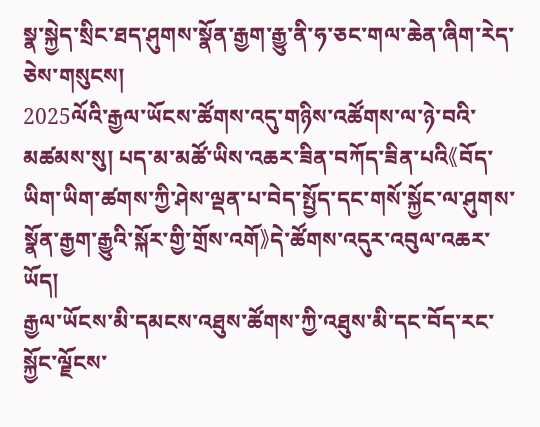སྣ་སྐྱེད་སྲིང་ཐད་ཤུགས་སྣོན་རྒྱག་རྒྱུ་ནི་ཧ་ཅང་གལ་ཆེན་ཞིག་རེད་ཅེས་གསུངས།
2025ལོའི་རྒྱལ་ཡོངས་ཚོགས་འདུ་གཉིས་འཚོགས་ལ་ཉེ་བའི་མཚམས་སུ། པད་མ་མཚོ་ཡིས་འཆར་ཟིན་བཀོད་ཟིན་པའི《བོད་ཡིག་ཡིག་ཚགས་ཀྱི་ཤེས་ལྡན་པ་བེད་སྤྱོད་དང་གསོ་སྐྱོང་ལ་ཤུགས་སྣོན་རྒྱག་རྒྱུའི་སྐོར་གྱི་གྲོས་འགོ》དེ་ཚོགས་འདུར་འབུལ་འཆར་ཡོད།
རྒྱལ་ཡོངས་མི་དམངས་འཐུས་ཚོགས་ཀྱི་འཐུས་མི་དང་བོད་རང་སྐྱོང་ལྗོངས་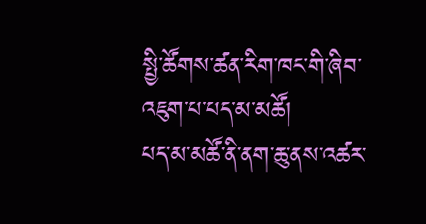སྤྱི་ཚོགས་ཚན་རིག་ཁང་གི་ཞིབ་འཇུག་པ་པད་མ་མཚོ།
པད་མ་མཚོ་ནི་ནག་ཆུ་ནས་འཚར་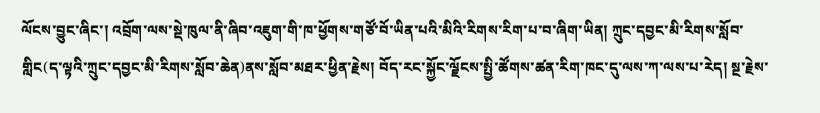ལོངས་བྱུང་ཞིང་། འབྲོག་ལས་སྡེ་ཁུལ་ནི་ཞིབ་འཇུག་གི་ཁ་ཕྱོགས་གཙོ་བོ་ཡིན་པའི་མིའི་རིགས་རིག་པ་བ་ཞིག་ཡིན། ཀྲུང་དབྱང་མི་རིགས་སློབ་གླིང(ད་ལྟའི་ཀྲུང་དབྱང་མི་རིགས་སློབ་ཆེན)ནས་སློབ་མཐར་ཕྱིན་རྗེས། བོད་རང་སྐྱོང་ལྗོངས་སྤྱི་ཚོགས་ཚན་རིག་ཁང་དུ་ལས་ཀ་ལས་པ་རེད། སྔ་རྗེས་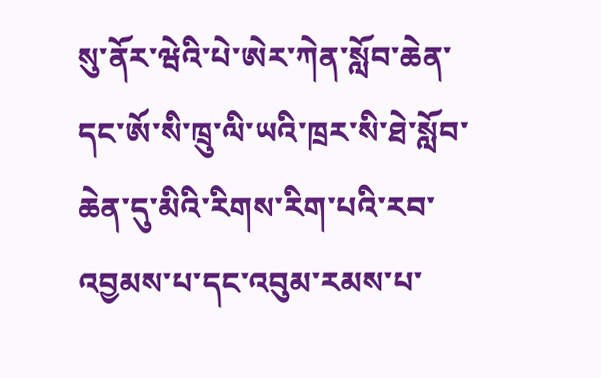སུ་ནོར་ཝེའི་པེ་ཨེར་ཀེན་སློབ་ཆེན་དང་ཨོ་སི་ཁྲུ་ལི་ཡའི་ཁྲར་སི་ཐེ་སློབ་ཆེན་དུ་མིའི་རིགས་རིག་པའི་རབ་འབྱམས་པ་དང་འབུམ་རམས་པ་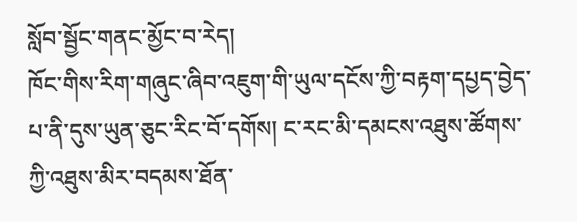སློབ་སྦྱོང་གནང་མྱོང་བ་རེད།
ཁོང་གིས་རིག་གཞུང་ཞིབ་འཇུག་གི་ཡུལ་དངོས་ཀྱི་བརྟག་དཔྱད་བྱེད་པ་ནི་དུས་ཡུན་ཅུང་རིང་བོ་དགོས། ང་རང་མི་དམངས་འཐུས་ཚོགས་ཀྱི་འཐུས་མིར་བདམས་ཐོན་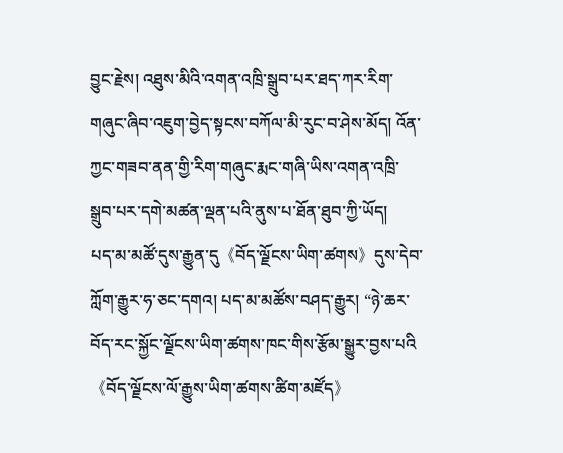བྱུང་རྗེས། འཐུས་མིའི་འགན་འཁྲི་སྒྲུབ་པར་ཐད་ཀར་རིག་གཞུང་ཞིབ་འཇུག་བྱེད་སྟངས་བཀོལ་མི་རུང་བ་ཤེས་མོད། འོན་ཀྱང་གཟབ་ནན་གྱི་རིག་གཞུང་རྨང་གཞི་ཡིས་འགན་འཁྲི་སྒྲུབ་པར་དགེ་མཚན་ལྡན་པའི་ནུས་པ་ཐོན་ཐུབ་ཀྱི་ཡོད།
པད་མ་མཚོ་དུས་རྒྱུན་དུ《བོད་ལྗོངས་ཡིག་ཚགས》དུས་དེབ་ཀློག་རྒྱུར་ཧ་ཅང་དགའ། པད་མ་མཚོས་བཤད་རྒྱུར། “ཉེ་ཆར་བོད་རང་སྐྱོང་ལྗོངས་ཡིག་ཚགས་ཁང་གིས་རྩོམ་སྒྱུར་བྱས་པའི《བོད་ལྗོངས་ལོ་རྒྱུས་ཡིག་ཚགས་ཚིག་མཛོད》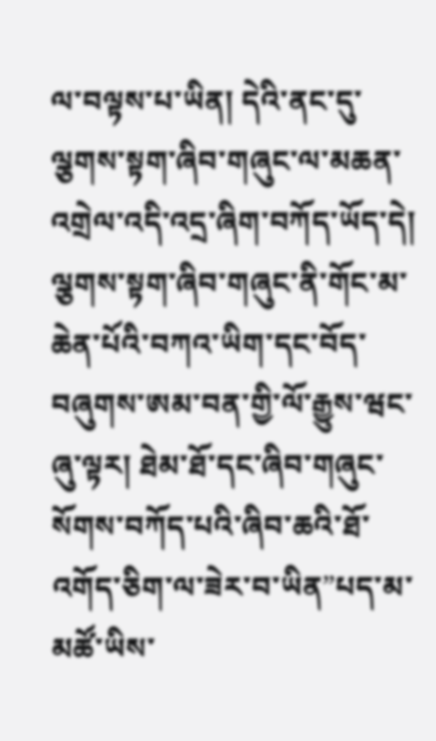ལ་བལྟས་པ་ཡིན། དེའི་ནང་དུ་ལྕགས་སྟག་ཞིབ་གཞུང་ལ་མཆན་འགྲེལ་འདི་འདྲ་ཞིག་བཀོད་ཡོད་དེ། ལྕགས་སྟག་ཞིབ་གཞུང་ནི་གོང་མ་ཆེན་པོའི་བཀའ་ཡིག་དང་བོད་བཞུགས་ཨམ་བན་གྱི་ལོ་རྒྱུས་ཝང་ཞུ་ལྟར། ཐེམ་ཐོ་དང་ཞིབ་གཞུང་སོགས་བཀོད་པའི་ཞིབ་ཆའི་ཐོ་འགོད་ཅིག་ལ་ཟེར་བ་ཡིན”པད་མ་མཚོ་ཡིས་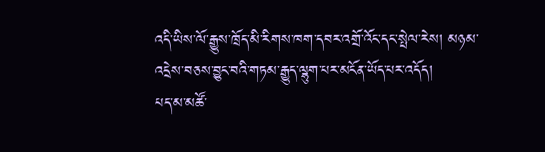འདི་ཡིས་ལོ་རྒྱུས་ཁྲོད་མི་རིགས་ཁག་དབར་འགྲོ་འོང་དང་སྤེལ་རེས། མཉམ་འདྲེས་བཅས་བྱུང་བའི་གཏམ་རྒྱུད་ལྷུག་པར་མངོན་ཡོད་པར་འདོད།
པད་མ་མཚོ་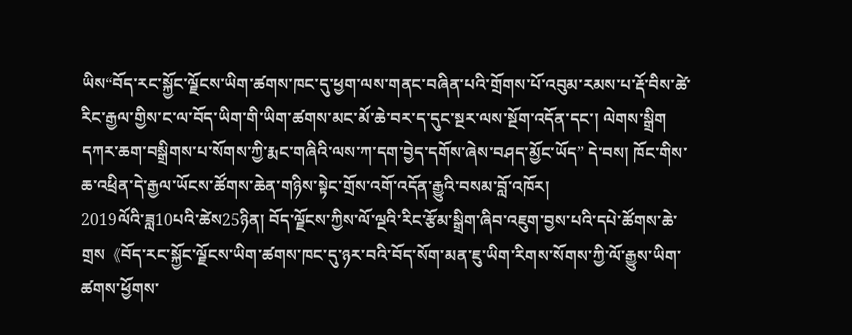ཡིས“བོད་རང་སྐྱོང་ལྗོངས་ཡིག་ཚགས་ཁང་དུ་ཕྱག་ལས་གནང་བཞིན་པའི་གྲོགས་པོ་འབུམ་རམས་པ་རྡོ་བིས་ཚེ་རིང་རྒྱལ་གྱིས་ང་ལ་བོད་ཡིག་གི་ཡིག་ཚགས་མང་མོ་ཆེ་བར་ད་དུང་སྔར་ལས་སྔོག་འདོན་དང་། ལེགས་སྒྲིག དཀར་ཆག་བསྒྲིགས་པ་སོགས་ཀྱི་རྨང་གཞིའི་ལས་ཀ་དག་བྱེད་དགོས་ཞེས་བཤད་མྱོང་ཡོད” དེ་བས། ཁོང་གིས་ཆ་འཕྲིན་དེ་རྒྱལ་ཡོངས་ཚོགས་ཆེན་གཉིས་སྟེང་གྲོས་འགོ་འདོན་རྒྱུའི་བསམ་བློ་འཁོར།
2019ལོའི་ཟླ10པའི་ཚེས25ཉིན། བོད་ལྗོངས་ཀྱིས་ལོ་ལྔའི་རིང་རྩོམ་སྒྲིག་ཞིབ་འཇུག་བྱས་པའི་དཔེ་ཚོགས་ཆེ་གྲས《བོད་རང་སྐྱོང་ལྗོངས་ཡིག་ཚགས་ཁང་དུ་ཉར་བའི་བོད་སོག་མན་ཇུ་ཡིག་རིགས་སོགས་ཀྱི་ལོ་རྒྱུས་ཡིག་ཚགས་ཕྱོགས་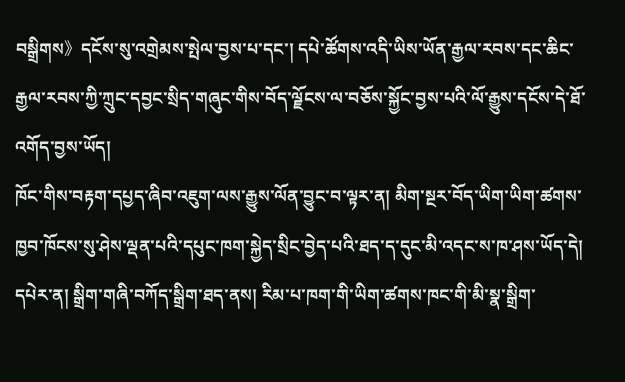བསྒྲིགས》དངོས་སུ་འགྲེམས་སྤེལ་བྱས་པ་དང་། དཔེ་ཚོགས་འདི་ཡིས་ཡོན་རྒྱལ་རབས་དང་ཆིང་རྒྱལ་རབས་ཀྱི་ཀྲུང་དབྱང་སྲིད་གཞུང་གིས་བོད་ལྗོངས་ལ་བཅོས་སྐྱོང་བྱས་པའི་ལོ་རྒྱུས་དངོས་དེ་ཐོ་འགོད་བྱས་ཡོད།
ཁོང་གིས་བརྟག་དཔྱད་ཞིབ་འཇུག་ལས་རྒྱུས་ལོན་བྱུང་བ་ལྟར་ན། མིག་སྔར་བོད་ཡིག་ཡིག་ཚགས་ཁྱབ་ཁོངས་སུ་ཤེས་ལྡན་པའི་དཔུང་ཁག་སྐྱེད་སྲིང་བྱེད་པའི་ཐད་ད་དུང་མི་འདང་ས་ཁ་ཤས་ཡོད་དེ། དཔེར་ན། སྒྲིག་གཞི་བཀོད་སྒྲིག་ཐད་ནས། རིམ་པ་ཁག་གི་ཡིག་ཚགས་ཁང་གི་མི་སྣ་སྒྲིག་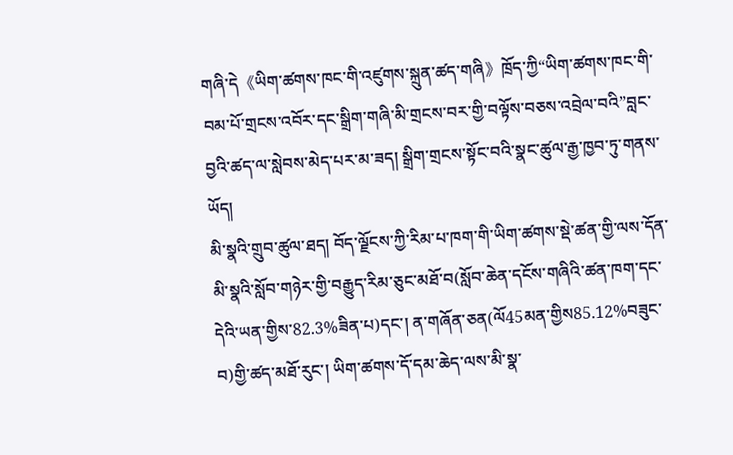གཞི་དེ《ཡིག་ཚགས་ཁང་གི་འཛུགས་སྐྲུན་ཚད་གཞི》ཁྲོད་ཀྱི“ཡིག་ཚགས་ཁང་གི་བམ་པོ་གྲངས་འབོར་དང་སྒྲིག་གཞི་མི་གྲངས་བར་གྱི་བལྟོས་བཅས་འབྲེལ་བའི”བླང་བྱའི་ཚད་ལ་སླེབས་མེད་པར་མ་ཟད། སྒྲིག་གྲངས་སྟོང་བའི་སྣང་ཚུལ་རྒྱ་ཁྱབ་ཏུ་གནས་ཡོད།
མི་སྣའི་གྲུབ་ཚུལ་ཐད། བོད་ལྗོངས་ཀྱི་རིམ་པ་ཁག་གི་ཡིག་ཚགས་སྡེ་ཚན་གྱི་ལས་དོན་མི་སྣའི་སློབ་གཉེར་གྱི་བརྒྱུད་རིམ་ཅུང་མཐོ་བ(སློབ་ཆེན་དངོས་གཞིའི་ཚན་ཁག་དང་དེའི་ཡན་གྱིས་82.3%ཟིན་པ)དང་། ན་གཞོན་ཅན(ལོ45མན་གྱིས85.12%བཟུང་བ)གྱི་ཚད་མཐོ་རུང་། ཡིག་ཚགས་དོ་དམ་ཆེད་ལས་མི་སྣ་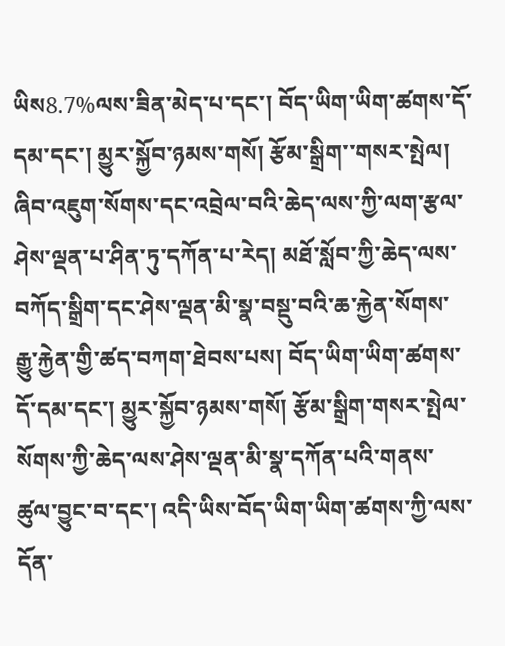ཡིས8.7%ལས་ཟིན་མེད་པ་དང་། བོད་ཡིག་ཡིག་ཚགས་དོ་དམ་དང་། མྱུར་སྐྱོབ་ཉམས་གསོ། རྩོམ་སྒྲིག་་གསར་སྤེལ། ཞིབ་འཇུག་སོགས་དང་འབྲེལ་བའི་ཆེད་ལས་ཀྱི་ལག་རྩལ་ཤེས་ལྡན་པ་ཤིན་ཏུ་དཀོན་པ་རེད། མཐོ་སློབ་ཀྱི་ཆེད་ལས་བཀོད་སྒྲིག་དང་ཤེས་ལྡན་མི་སྣ་བསྡུ་བའི་ཆ་རྐྱེན་སོགས་རྒྱུ་རྐྱེན་གྱི་ཚད་བཀག་ཐེབས་པས། བོད་ཡིག་ཡིག་ཚགས་དོ་དམ་དང་། མྱུར་སྐྱོབ་ཉམས་གསོ། རྩོམ་སྒྲིག་གསར་སྤེལ་སོགས་ཀྱི་ཆེད་ལས་ཤེས་ལྡན་མི་སྣ་དཀོན་པའི་གནས་ཚུལ་བྱུང་བ་དང་། འདི་ཡིས་བོད་ཡིག་ཡིག་ཚགས་ཀྱི་ལས་དོན་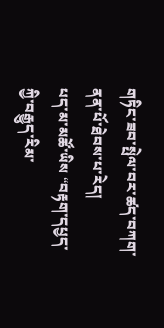གཏིང་ཟབ་སྤེལ་བར་ཚད་བཀག་ནན་པོ་ཐེབས་པ་རེད།
པད་མ་མཚོ་ཡིས “བརྟག་དཔྱད་ཀྱི་བརྒྱུད་རིམ་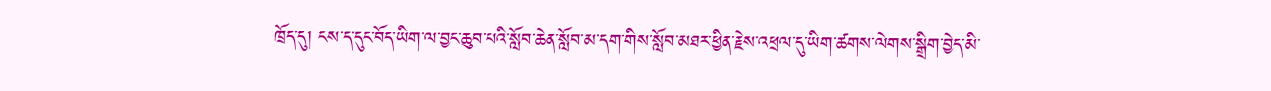ཁྲོད་དུ། ངས་ད་དུང་བོད་ཡིག་ལ་བྱང་ཆུབ་པའི་སློབ་ཆེན་སློབ་མ་དག་གིས་སློབ་མཐར་ཕྱིན་རྗེས་འཕྲལ་དུ་ཡིག་ཚགས་ལེགས་སྒྲིག་བྱེད་མི་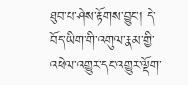ཐུབ་པ་ཤེས་རྟོགས་བྱུང་། དེ་བོད་ཡིག་གི་འགུལ་རྣམ་གྱི་འཕེལ་འགྱུར་དང་འགྱུར་ལྡོག་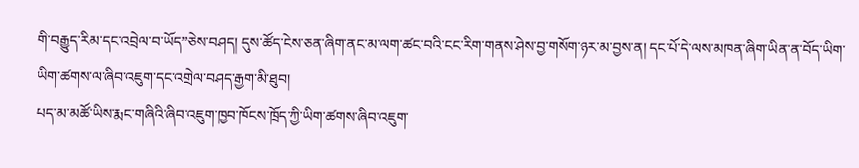གི་བརྒྱུད་རིམ་དང་འབྲེལ་བ་ཡོད”ཅེས་བཤད། དུས་ཚོད་ངེས་ཅན་ཞིག་ནང་མ་ལག་ཚང་བའི་ངང་རིག་གནས་ཤེས་བྱ་གསོག་ཉར་མ་བྱས་ན། དང་པོ་དེ་ལས་མཁན་ཞིག་ཡིན་ན་བོད་ཡིག་ཡིག་ཚགས་ལ་ཞིབ་འཇུག་དང་འགྲེལ་བཤད་རྒྱག་མི་ཐུབ།
པད་མ་མཚོ་ཡིས་རྨང་གཞིའི་ཞིབ་འཇུག་ཁྱབ་ཁོངས་ཁྲོད་ཀྱི་ཡིག་ཚགས་ཞིབ་འཇུག་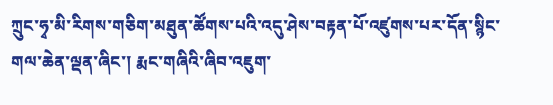ཀྲུང་ཧྭ་མི་རིགས་གཅིག་མཐུན་ཚོགས་པའི་འདུ་ཤེས་བརྟན་པོ་འཛུགས་པར་དོན་སྙིང་གལ་ཆེན་ལྡན་ཞིང་། རྨང་གཞིའི་ཞིབ་འཇུག་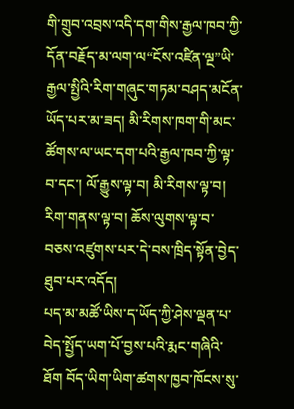གི་གྲུབ་འབྲས་འདི་དག་གིས་རྒྱལ་ཁབ་ཀྱི་དོན་བརྗོད་མ་ལག་ལ“ངོས་འཛིན་ལྔ”ཡི་རྒྱལ་སྤྱིའི་རིག་གཞུང་གཏམ་བཤད་མངོན་ཡོད་པར་མ་ཟད། མི་རིགས་ཁག་གི་མང་ཚོགས་ལ་ཡང་དག་པའི་རྒྱལ་ཁབ་ཀྱི་ལྟ་བ་དང་། ལོ་རྒྱུས་ལྟ་བ། མི་རིགས་ལྟ་བ། རིག་གནས་ལྟ་བ། ཆོས་ལུགས་ལྟ་བ་བཅས་འཛུགས་པར་དེ་བས་ཁྲིད་སྟོན་བྱེད་ཐུབ་པར་འདོད།
པད་མ་མཚོ་ཡིས་ད་ཡོད་ཀྱི་ཤེས་ལྡན་པ་བེད་སྤྱོད་ཡག་པོ་བྱས་པའི་རྨང་གཞིའི་ཐོག བོད་ཡིག་ཡིག་ཚགས་ཁྱབ་ཁོངས་སུ་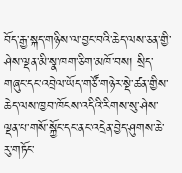བོད་རྒྱ་སྐད་གཉིས་ལ་བྱང་བའི་ཆེད་ལས་ཅན་གྱི་ཤེས་ལྡན་མི་སྣ་ཁག་ཅིག་མཁོ་བས། སྲིད་གཞུང་དང་འབྲེལ་ཡོད་གཙོ་གཉེར་སྡེ་ཚན་གྱིས་ཆེད་ལས་ཁྱབ་ཁོངས་འདིའི་རིགས་སུ་ཤེས་ལྡན་པ་གསོ་སྐྱོང་དང་ནང་འདྲེན་བྱེད་ཤུགས་ཆེ་རུ་གཏོང་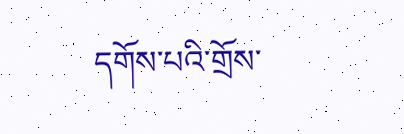དགོས་པའི་གྲོས་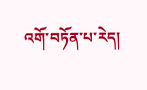འགོ་བཏོན་པ་རེད།